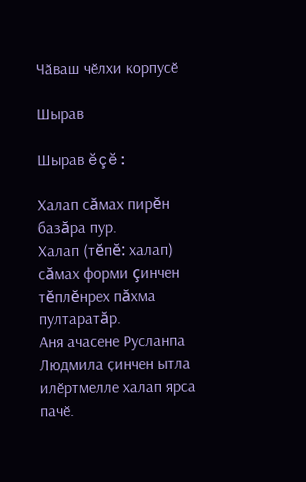Чӑваш чӗлхи корпусӗ

Шырав

Шырав ĕçĕ:

Халап сăмах пирĕн базăра пур.
Халап (тĕпĕ: халап) сăмах форми çинчен тĕплĕнрех пăхма пултаратăр.
Аня ачасене Русланпа Людмила ҫинчен ытла илӗртмелле халап ярса пачӗ.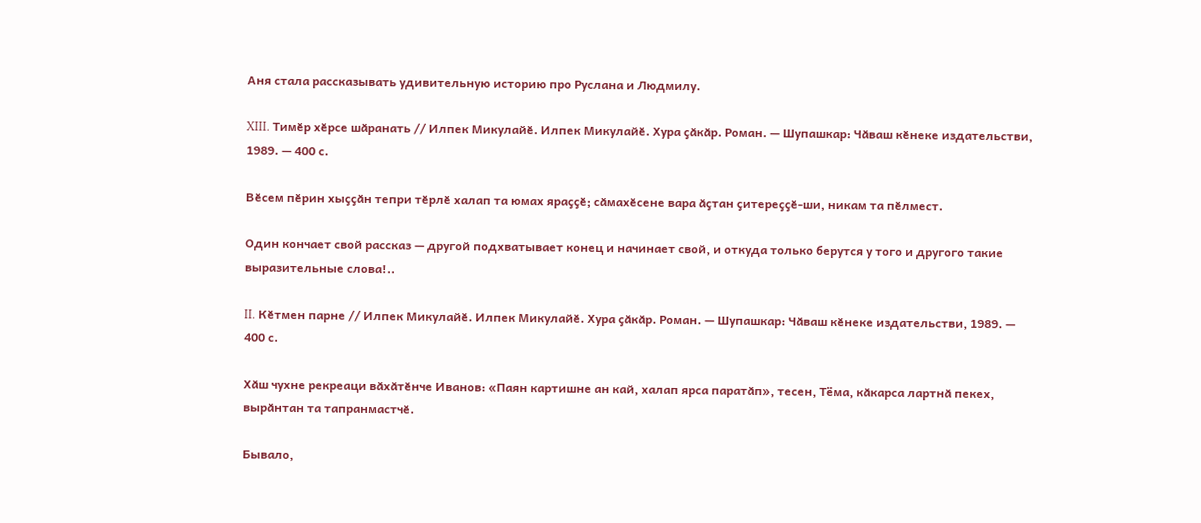Аня стала рассказывать удивительную историю про Руслана и Людмилу.

XIII. Тимӗр хӗрсе шӑранать // Илпек Микулайӗ. Илпек Микулайӗ. Хура ҫӑкӑр. Роман. — Шупашкар: Чӑваш кӗнеке издательстви, 1989. — 400 с.

Вӗсем пӗрин хыҫҫӑн тепри тӗрлӗ халап та юмах яраҫҫӗ; сӑмахӗсене вара ӑҫтан ҫитереҫҫӗ-ши, никам та пӗлмест.

Один кончает свой рассказ — другой подхватывает конец и начинает свой, и откуда только берутся у того и другого такие выразительные слова!..

II. Кӗтмен парне // Илпек Микулайӗ. Илпек Микулайӗ. Хура ҫӑкӑр. Роман. — Шупашкар: Чӑваш кӗнеке издательстви, 1989. — 400 с.

Хӑш чухне рекреаци вӑхӑтӗнче Иванов: «Паян картишне ан кай, халап ярса паратӑп», тесен, Тёма, кӑкарса лартнӑ пекех, вырӑнтан та тапранмастчӗ.

Бывало,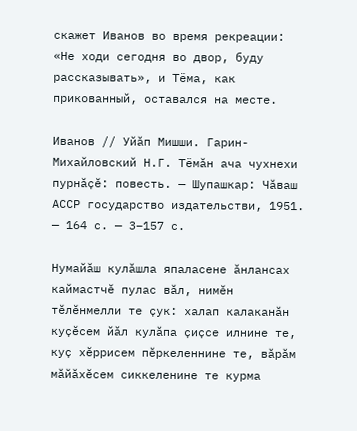скажет Иванов во время рекреации: «Не ходи сегодня во двор, буду рассказывать», и Тёма, как прикованный, оставался на месте.

Иванов // Уйӑп Мишши. Гарин-Михайловский Н.Г. Тёмӑн ача чухнехи пурнӑҫӗ: повесть. — Шупашкар: Чӑваш АССР государство издательстви, 1951. — 164 с. — 3–157 с.

Нумайӑш кулӑшла япаласене ӑнлансах каймастчӗ пулас вӑл, нимӗн тӗлӗнмелли те ҫук: халап калаканӑн куҫӗсем йӑл кулӑпа ҫиҫсе илнине те, куҫ хӗррисем пӗркеленнине те, вӑрӑм мӑйӑхӗсем сиккеленине те курма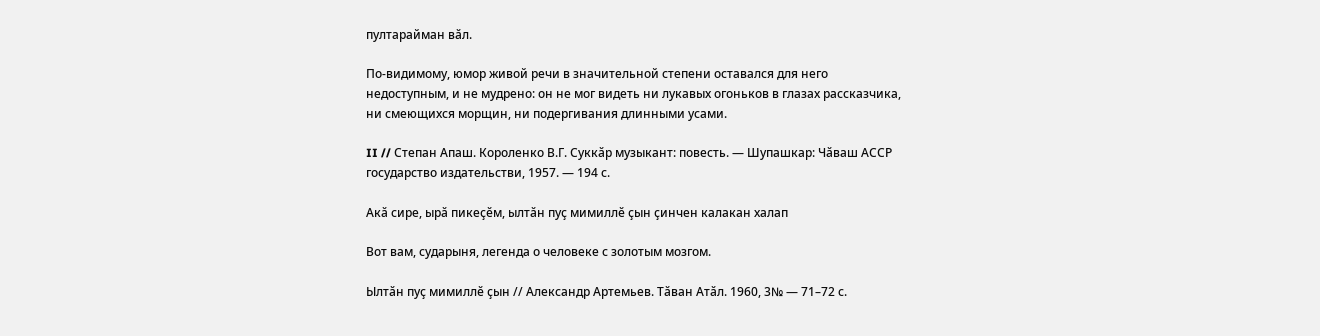пултарайман вӑл.

По-видимому, юмор живой речи в значительной степени оставался для него недоступным, и не мудрено: он не мог видеть ни лукавых огоньков в глазах рассказчика, ни смеющихся морщин, ни подергивания длинными усами.

II // Степан Апаш. Короленко В.Г. Суккӑр музыкант: повесть. — Шупашкар: Чӑваш АССР государство издательстви, 1957. — 194 с.

Акӑ сире, ырӑ пикеҫӗм, ылтӑн пуҫ мимиллӗ ҫын ҫинчен калакан халап

Вот вам, сударыня, легенда о человеке с золотым мозгом.

Ылтӑн пуҫ мимиллӗ ҫын // Александр Артемьев. Тӑван Атӑл. 1960, 3№ — 71–72 с.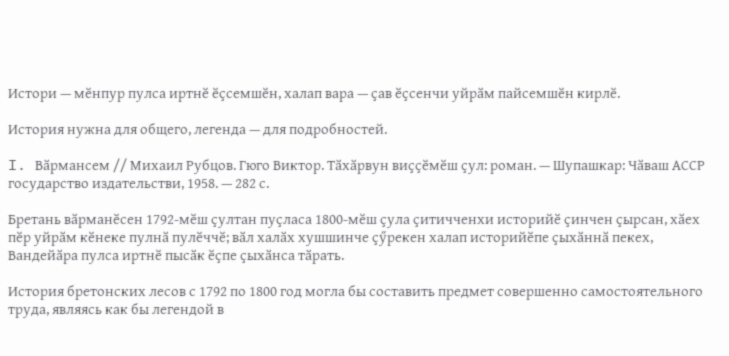Истори — мӗнпур пулса иртнӗ ӗҫсемшӗн, халап вара — ҫав ӗҫсенчи уйрӑм пайсемшӗн кирлӗ.

История нужна для общего, легенда — для подробностей.

I. Вӑрмансем // Михаил Рубцов. Гюго Виктор. Тӑхӑрвун виҫҫӗмӗш ҫул: роман. — Шупашкар: Чӑваш АССР государство издательстви, 1958. — 282 с.

Бретань вӑрманӗсен 1792-мӗш ҫултан пуҫласа 1800-мӗш ҫула ҫитичченхи историйӗ ҫинчен ҫырсан, хӑех пӗр уйрӑм кӗнеке пулнӑ пулӗччӗ; вӑл халӑх хушшинче ҫӳрекен халап историйӗпе ҫыхӑннӑ пекех, Вандейӑра пулса иртнӗ пысӑк ӗҫпе ҫыхӑнса тӑрать.

История бретонских лесов с 1792 по 1800 год могла бы составить предмет совершенно самостоятельного труда, являясь как бы легендой в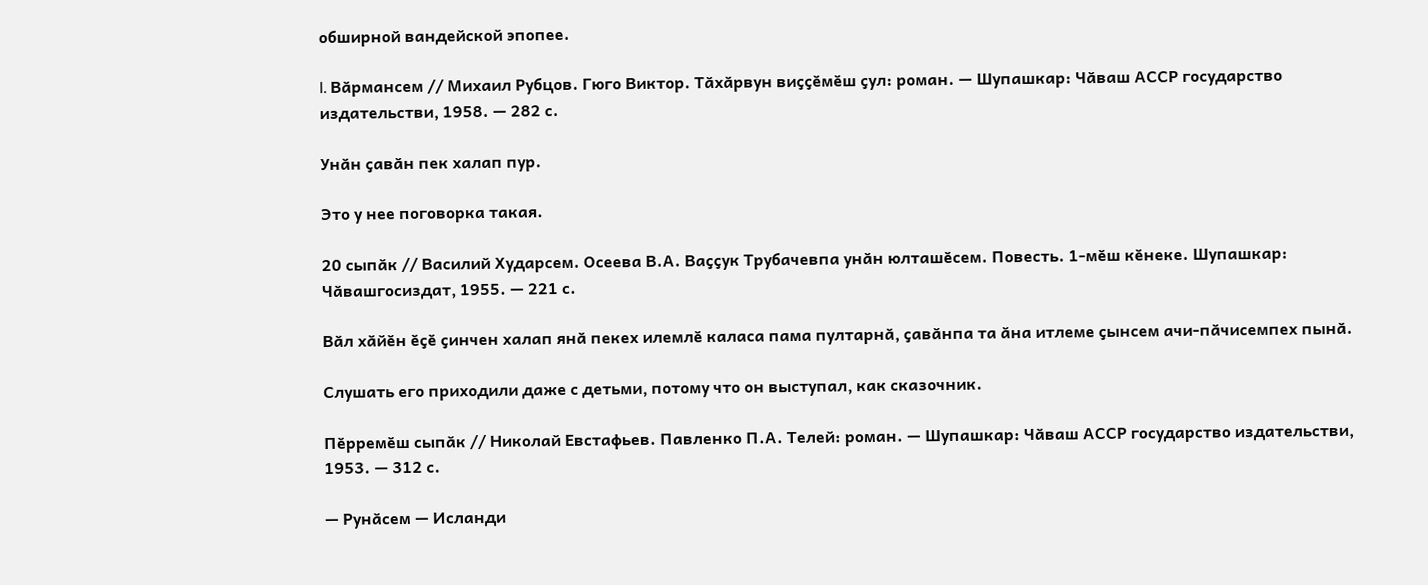обширной вандейской эпопее.

I. Вӑрмансем // Михаил Рубцов. Гюго Виктор. Тӑхӑрвун виҫҫӗмӗш ҫул: роман. — Шупашкар: Чӑваш АССР государство издательстви, 1958. — 282 с.

Унӑн ҫавӑн пек халап пур.

Это у нее поговорка такая.

20 сыпӑк // Василий Хударсем. Осеева В.А. Ваҫҫук Трубачевпа унӑн юлташӗсем. Повесть. 1-мӗш кӗнеке. Шупашкар: Чӑвашгосиздат, 1955. — 221 с.

Вӑл хӑйӗн ӗҫӗ ҫинчен халап янӑ пекех илемлӗ каласа пама пултарнӑ, ҫавӑнпа та ӑна итлеме ҫынсем ачи-пӑчисемпех пынӑ.

Слушать его приходили даже с детьми, потому что он выступал, как сказочник.

Пӗрремӗш сыпӑк // Николай Евстафьев. Павленко П.А. Телей: роман. — Шупашкар: Чӑваш АССР государство издательстви, 1953. — 312 с.

— Рунӑсем — Исланди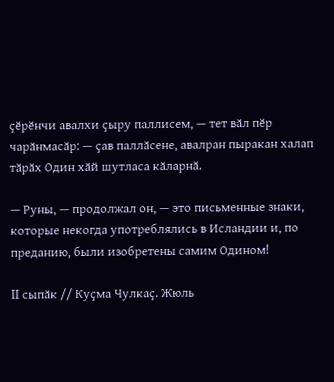ҫӗрӗнчи авалхи ҫыру паллисем, — тет вӑл пӗр чарӑнмасӑр: — ҫав паллӑсене, авалран пыракан халап тӑрӑх Один хӑй шутласа кӑларнӑ.

— Руны, — продолжал он, — это письменные знаки, которые некогда употреблялись в Исландии и, по преданию, были изобретены самим Одином!

II сыпӑк // Куҫма Чулкаҫ. Жюль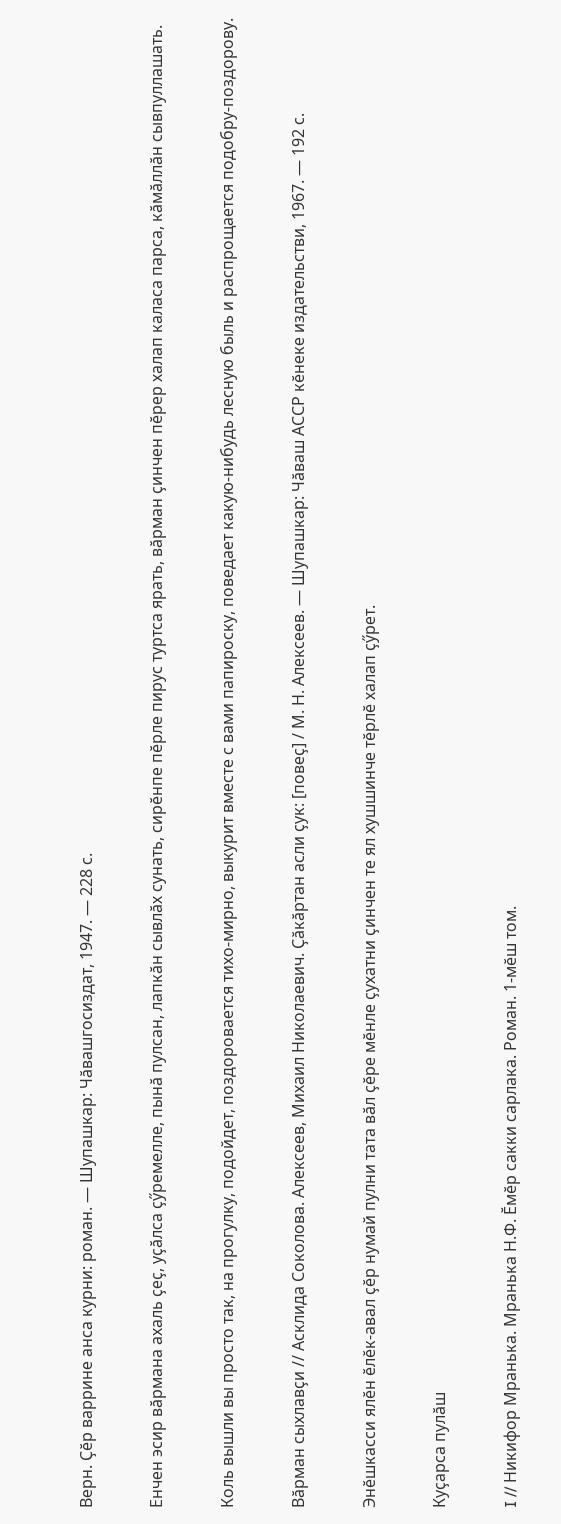Верн. Ҫӗр варрине анса курни: роман. — Шупашкар: Чӑвашгосиздат, 1947. — 228 с.

Енчен эсир вӑрмана ахаль ҫеҫ, уҫӑлса ҫӳремелле, пынӑ пулсан, лапкӑн сывлӑх сунать, сирӗнпе пӗрле пирус туртса ярать, вӑрман ҫинчен пӗрер халап каласа парса, кӑмӑллӑн сывпуллашать.

Коль вышли вы просто так, на прогулку, подойдет, поздоровается тихо-мирно, выкурит вместе с вами папироску, поведает какую-нибудь лесную быль и распрощается подобру-поздорову.

Вӑрман сыхлавҫи // Асклида Соколова. Алексеев, Михаил Николаевич. Ҫӑкӑртан асли ҫук: [повеҫ] / М. Н. Алексеев. — Шупашкар: Чӑваш АССР кӗнеке издательстви, 1967. — 192 с.

Энӗшкасси ялӗн ӗлӗк-авал ҫӗр нумай пулни тата вӑл ҫӗре мӗнле ҫухатни ҫинчен те ял хушшинче тӗрлӗ халап ҫӳрет.

Куҫарса пулӑш

I // Никифор Мранька. Мранька Н.Ф. Ӗмӗр сакки сарлака. Роман. 1-мӗш том.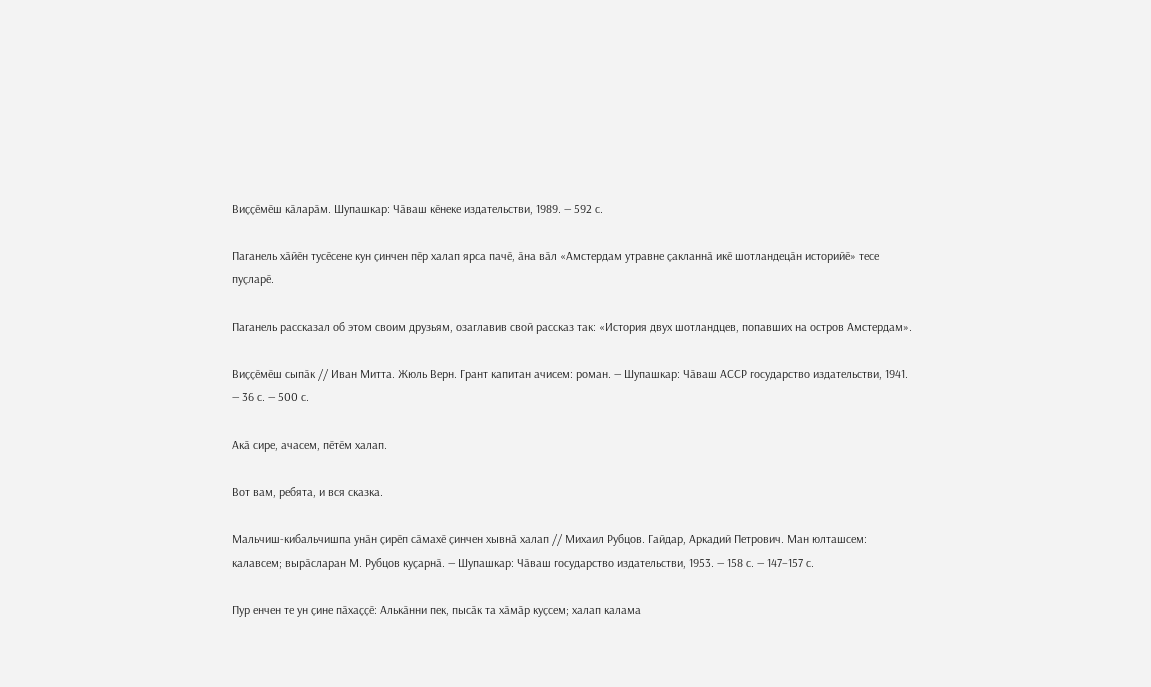Виҫҫӗмӗш кӑларӑм. Шупашкар: Чӑваш кӗнеке издательстви, 1989. — 592 с.

Паганель хӑйӗн тусӗсене кун ҫинчен пӗр халап ярса пачӗ, ӑна вӑл «Амстердам утравне ҫакланнӑ икӗ шотландецӑн историйӗ» тесе пуҫларӗ.

Паганель рассказал об этом своим друзьям, озаглавив свой рассказ так: «История двух шотландцев, попавших на остров Амстердам».

Виҫҫӗмӗш сыпӑк // Иван Митта. Жюль Верн. Грант капитан ачисем: роман. — Шупашкар: Чӑваш АССР государство издательстви, 1941. — 36 с. — 500 с.

Акӑ сире, ачасем, пӗтӗм халап.

Вот вам, ребята, и вся сказка.

Мальчиш-кибальчишпа унӑн ҫирӗп сӑмахӗ ҫинчен хывнӑ халап // Михаил Рубцов. Гайдар, Аркадий Петрович. Ман юлташсем: калавсем; вырӑсларан М. Рубцов куҫарнӑ. — Шупашкар: Чӑваш государство издательстви, 1953. — 158 с. — 147–157 с.

Пур енчен те ун ҫине пӑхаҫҫӗ: Алькӑнни пек, пысӑк та хӑмӑр куҫсем; халап калама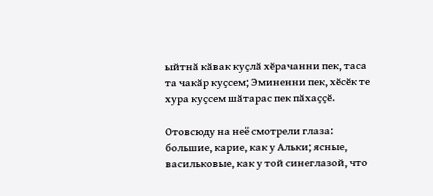ыйтнӑ кӑвак куҫлӑ хӗрачанни пек, таса та чакӑр куҫсем; Эминенни пек, хӗсӗк те хура куҫсем шӑтарас пек пӑхаҫҫӗ.

Отовсюду на неё смотрели глаза: большие, карие, как у Альки; ясные, васильковые, как у той синеглазой, что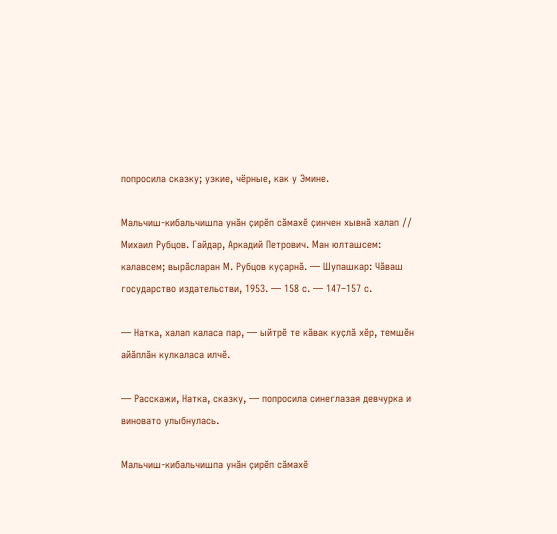попросила сказку; узкие, чёрные, как у Эмине.

Мальчиш-кибальчишпа унӑн ҫирӗп сӑмахӗ ҫинчен хывнӑ халап // Михаил Рубцов. Гайдар, Аркадий Петрович. Ман юлташсем: калавсем; вырӑсларан М. Рубцов куҫарнӑ. — Шупашкар: Чӑваш государство издательстви, 1953. — 158 с. — 147–157 с.

— Натка, халап каласа пар, — ыйтрӗ те кӑвак куҫлӑ хӗр, темшӗн айӑплӑн кулкаласа илчӗ.

— Расскажи, Натка, сказку, — попросила синеглазая девчурка и виновато улыбнулась.

Мальчиш-кибальчишпа унӑн ҫирӗп сӑмахӗ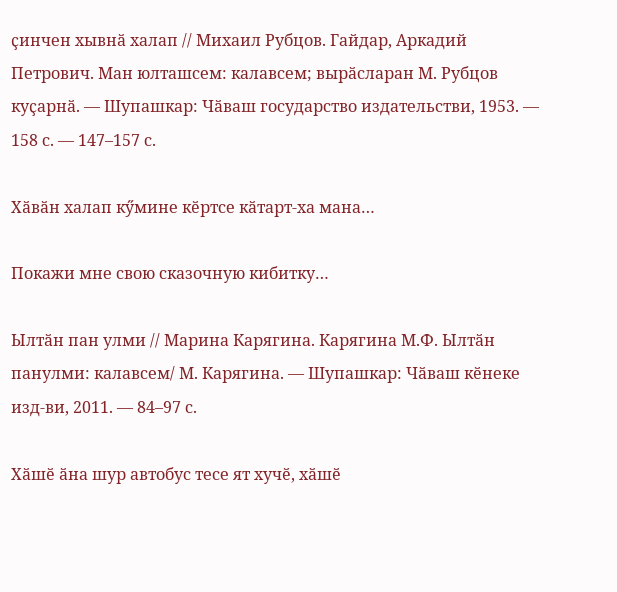ҫинчен хывнӑ халап // Михаил Рубцов. Гайдар, Аркадий Петрович. Ман юлташсем: калавсем; вырӑсларан М. Рубцов куҫарнӑ. — Шупашкар: Чӑваш государство издательстви, 1953. — 158 с. — 147–157 с.

Хӑвӑн халап кӳмине кӗртсе кӑтарт-ха мана…

Покажи мне свою сказочную кибитку…

Ылтӑн пан улми // Марина Карягина. Карягина М.Ф. Ылтӑн панулми: калавсем/ М. Карягина. — Шупашкар: Чӑваш кӗнеке изд-ви, 2011. — 84–97 с.

Хӑшӗ ӑна шур автобус тесе ят хучӗ, хӑшӗ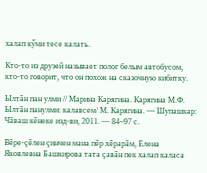халап кӳми тесе калать.

Кто-то из друзей называет полог белым автобусом, кто-то говорит, что он похож на сказочную кибитку.

Ылтӑн пан улми // Марина Карягина. Карягина М.Ф. Ылтӑн панулми: калавсем/ М. Карягина. — Шупашкар: Чӑваш кӗнеке изд-ви, 2011. — 84–97 с.

Вӗре-ҫӗлен ҫинчен мана пӗр хӗрарӑм, Елена Яковлевна Башкирова тата ҫавӑн пек халап каласа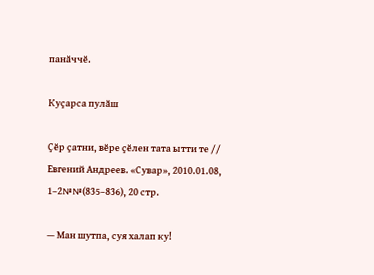панӑччӗ.

Куҫарса пулӑш

Ҫӗр ҫатни, вӗре ҫӗлен тата ытти те // Евгений Андреев. «Сувар», 2010.01.08, 1–2№№(835–836), 20 стр.

— Ман шутпа, суя халап ку!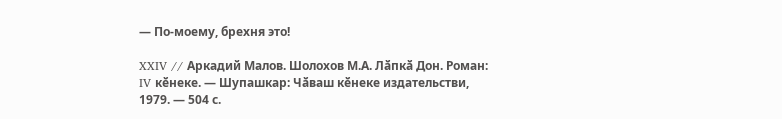— По-моему, брехня это!

XXIV // Аркадий Малов. Шолохов М.А. Лӑпкӑ Дон. Роман: IV кӗнеке. — Шупашкар: Чӑваш кӗнеке издательстви, 1979. — 504 с.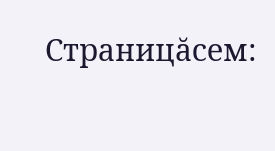Страницăсем: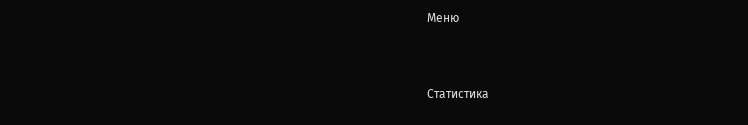Меню



Статистика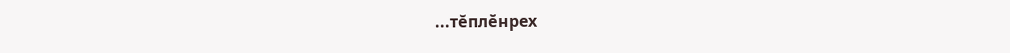...тĕплӗнрех